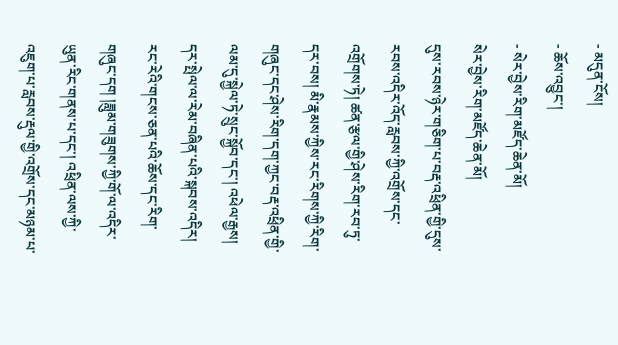- མདུན་ངོས།
- ཆོས་འབྱུང་།
- སེར་བྱེས་རིག་མཛོད་ཆེན་མོ།
སེར་བྱེས་རིག་མཛོད་ཆེན་མོ།
དུས་རབས་ཉེར་གཅིག་པ་བརྡ་འཕྲིན་གྱི་དུས་རབས་འདིར་འོད་རླབས་ཀྱི་འགྲོས་དང་འགྲོགས་ཏེ། ཚན་རྩལ་གྱི་ཤེས་རིག་རབ་ཏུ་དར་བས། མི་རྣམས་ཀྱིས་རང་རིགས་ཀྱི་རིག་གཞུང་དང་ཤེས་རིག་དག་ཀྱང་བརྡ་འཕྲིན་གྱི་ལམ་དུ་སྐྱེལ་ཏེ་སྲུང་སྐྱོབ་དང་། འཕེལ་རྒྱས། དར་སྤེལ་ལ་རེམ་བཞིན་པའི་སྐབས་འདིར། རང་རེའི་གངས་ཅན་པའི་ཆོས་དང་རིག་གཞུང་དག །ཟླུམ་གཟུགས་ཀྱི་གོ་ལ་འདིར་ཡུན་རིང་གནས་པ་དང་། འཕྲིན་ལས་ཀྱི་འཇུག་པ་རླབས་རྡུལ་གྱི་འགྲོས་དང་མཉམ་པ་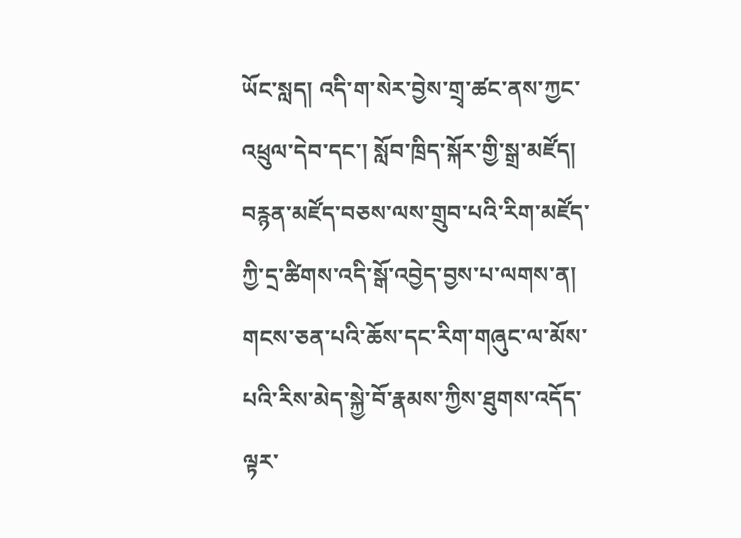ཡོང་སླད། འདི་ག་སེར་བྱེས་གྲྭ་ཚང་ནས་ཀྱང་འཕྲུལ་དེབ་དང་། སློབ་ཁྲིད་སྐོར་གྱི་སྒྲ་མཛོད། བརྙན་མཛོད་བཅས་ལས་གྲུབ་པའི་རིག་མཛོད་ཀྱི་དྲ་ཚིགས་འདི་སྒོ་འབྱེད་བྱས་པ་ལགས་ན། གངས་ཅན་པའི་ཆོས་དང་རིག་གཞུང་ལ་མོས་པའི་རིས་མེད་སྐྱེ་བོ་རྣམས་ཀྱིས་ཐུགས་འདོད་ལྟར་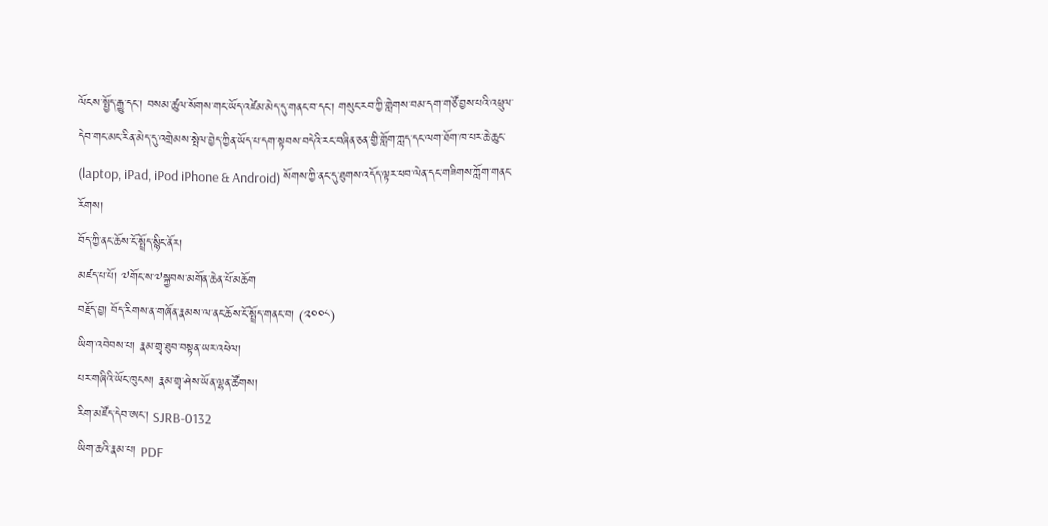ལོངས་སྤྱོད་རྒྱུ་དང་། བསམ་ཚུལ་སོགས་གང་ཡོད་འཛེམ་མེད་དུ་གནང་བ་དང་། གསུང་རབ་ཀྱི་གླེགས་བམ་དག་གཙོ་བྱས་པའི་འཕྲུལ་དེབ་གང་མང་རིན་མེད་དུ་འགྲེམས་སྤེལ་བྱེད་ཀྱིན་ཡོད་པ་དག་སྟབས་བདེའི་རང་བཞིན་ཅན་གྱི་གློག་ཀླད་དང་ལག་ཐོག་ཁ་པར་ཆེ་ཆུང་ (laptop, iPad, iPod iPhone & Android) སོགས་ཀྱི་ནང་དུ་ཐུགས་འདོད་ལྟར་ཕབ་ལེན་དང་གཟིགས་ཀློག་གནང་རོགས།
བོད་ཀྱི་ནང་ཆོས་ངོ་སྤྲོད་སྙིང་ནོར།
མཛད་པ་པོ། ༧གོང་ས་༧སྐྱབས་མགོན་ཆེན་པོ་མཆོག
བརྗོད་བྱ། བོད་རིགས་ན་གཞོན་རྣམས་ལ་ནང་ཆོས་ངོ་སྤྲོད་གནང་བ། (༢༠༠༨)
ཡིག་འབེབས་པ། རྣམ་གྲྭ་ཐུབ་བསྟན་ཡར་འཕེལ།
པར་གཞིའི་ཡོང་ཁུངས། རྣམ་གྲྭ་ཤེས་ཡོན་ལྷན་ཚོགས།
རིག་མཛོད་དེབ་ཨང་། SJRB-0132
ཡིག་ཆའི་རྣམ་པ། PDF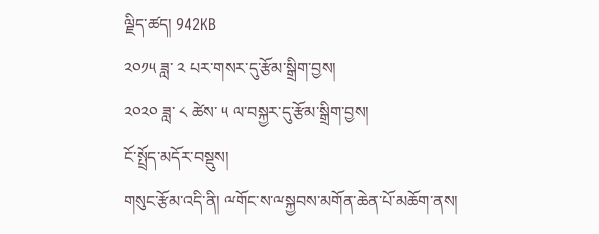ལྗིད་ཚད། 942KB
༢༠༡༥ ཟླ་ ༢ པར་གསར་དུ་རྩོམ་སྒྲིག་བྱས།
༢༠༢༠ ཟླ་ ༨ ཚེས་ ༥ ལ་བསྐྱར་དུ་རྩོམ་སྒྲིག་བྱས།
ངོ་སྤྲོད་མདོར་བསྡུས།
གསུང་རྩོམ་འདི་ནི། ྋགོང་ས་ྋསྐྱབས་མགོན་ཆེན་པོ་མཆོག་ནས།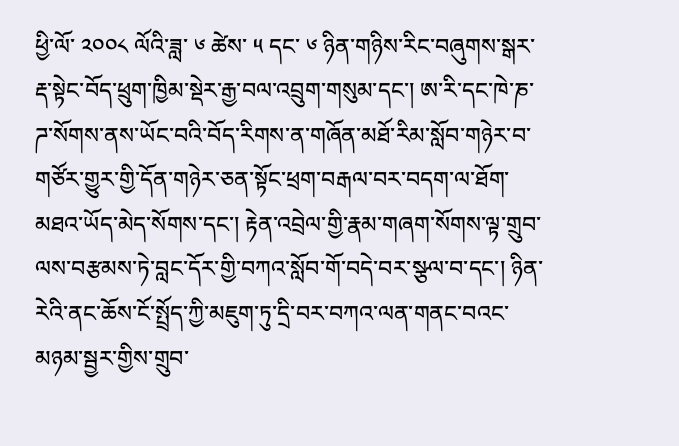ཕྱི་ལོ་ ༢༠༠༨ ལོའི་ཟླ་ ༦ ཚེས་ ༥ དང་ ༦ ཉིན་གཉིས་རིང་བཞུགས་སྒར་རྡ་སྟེང་བོད་ཕྲུག་ཁྱིམ་སྡེར་རྒྱ་བལ་འབྲུག་གསུམ་དང་། ཨ་རི་དང་ཁེ་ཎ་ཌ་སོགས་ནས་ཡོང་བའི་བོད་རིགས་ན་གཞོན་མཐོ་རིམ་སློབ་གཉེར་བ་གཙོར་གྱུར་གྱི་དོན་གཉེར་ཅན་སྟོང་ཕྲག་བརྒལ་བར་བདག་ལ་ཐོག་མཐའ་ཡོད་མེད་སོགས་དང་། རྟེན་འབྲེལ་གྱི་རྣམ་གཞག་སོགས་ལྟ་གྲུབ་ལས་བརྩམས་ཏེ་བླང་དོར་གྱི་བཀའ་སློབ་གོ་བདེ་བར་སྩལ་བ་དང་། ཉིན་རེའི་ནང་ཆོས་ངོ་སྤྲོད་ཀྱི་མཇུག་ཏུ་དྲི་བར་བཀའ་ལན་གནང་བའང་མཉམ་སྦྱར་གྱིས་གྲུབ་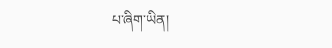པ་ཞིག་ཡིན།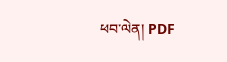ཕབ་ལེན། PDF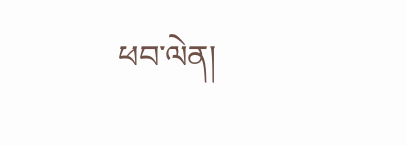ཕབ་ལེན།